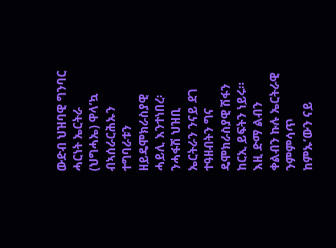ውድብ ህዝባዊ ግንባር ሓርነት ኤርትራ (ህግሓኤ) ዋላ’ኳ ብኣሰራርሕኡን ተግባራቱን ዘይዴሞክራስያዊ ሓይሊ እንተነበረ፡ ንሓፋሽ ህዝቢ ኤርትራን ንናይ ደገ ተዓዘብትን ግና ዴሞክራስያዊ ሽፋን ከርኢ ይፍትን ነይሩ። እዚ ድማ ልብን ቀልብን ኩሉ ኤርትራዊ ንምምሳጥ ከምኡ’ውን ናይ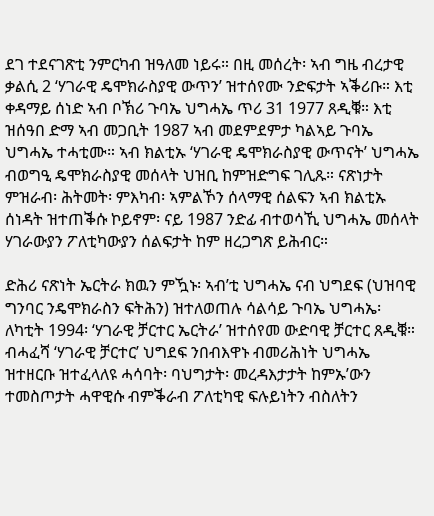ደገ ተደናገጽቲ ንምርካብ ዝዓለመ ነይሩ። በዚ መሰረት፡ ኣብ ግዜ ብረታዊ ቃልሲ 2 ‘ሃገራዊ ዴሞክራስያዊ ውጥን’ ዝተሰየሙ ንድፍታት ኣቕሪቡ። እቲ ቀዳማይ ሰነድ ኣብ ቦኽሪ ጉባኤ ህግሓኤ ጥሪ 31 1977 ጸዲቑ። እቲ ዝሰዓበ ድማ ኣብ መጋቢት 1987 ኣብ መደምደምታ ካልኣይ ጉባኤ ህግሓኤ ተሓቲሙ። ኣብ ክልቲኡ ‘ሃገራዊ ዴሞክራስያዊ ውጥናት’ ህግሓኤ ብወግዒ ዴሞክራስያዊ መሰላት ህዝቢ ከምዝድግፍ ገሊጹ። ናጽነታት ምዝራብ፡ ሕትመት፡ ምእካብ፡ ኣምልኾን ሰላማዊ ሰልፍን ኣብ ክልቲኡ ሰነዳት ዝተጠቕሱ ኮይኖም፡ ናይ 1987 ንድፊ ብተወሳኺ ህግሓኤ መሰላት ሃገራውያን ፖለቲካውያን ሰልፍታት ከም ዘረጋግጽ ይሕብር።

ድሕሪ ናጽነት ኤርትራ ክዉን ምዃኑ፡ ኣብ’ቲ ህግሓኤ ናብ ህግደፍ (ህዝባዊ ግንባር ንዴሞክራስን ፍትሕን) ዝተለወጠሉ ሳልሳይ ጉባኤ ህግሓኤ፡ ለካቲት 1994፡ ‘ሃገራዊ ቻርተር ኤርትራ’ ዝተሰየመ ውድባዊ ቻርተር ጸዲቑ። ብሓፈሻ ‘ሃገራዊ ቻርተር’ ህግደፍ ንበብእዋኑ ብመሪሕነት ህግሓኤ ዝተዘርቡ ዝተፈላለዩ ሓሳባት፡ ባህግታት፡ መረዳእታታት ከምኡ’ውን ተመስጦታት ሓዋዊሱ ብምቕራብ ፖለቲካዊ ፍሉይነትን ብስለትን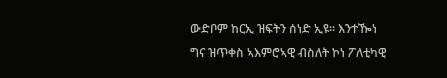ውድቦም ከርኢ ዝፍትን ሰነድ ኢዩ። እንተዀነ ግና ዝጥቀስ ኣእምሮኣዊ ብስለት ኮነ ፖለቲካዊ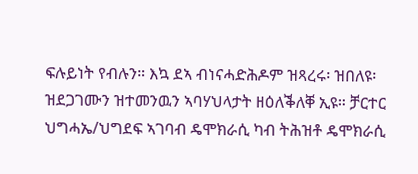ፍሉይነት የብሉን። እኳ ደኣ ብነናሓድሕዶም ዝጻረሩ፡ ዝበለዩ፡ ዝደጋገሙን ዝተመንዉን ኣባሃህላታት ዘዕለቕለቐ ኢዩ። ቻርተር ህግሓኤ/ህግደፍ ኣገባብ ዴሞክራሲ ካብ ትሕዝቶ ዴሞክራሲ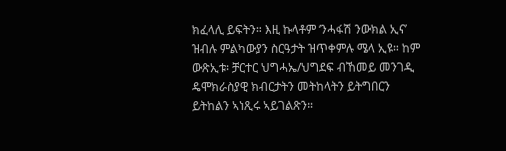ክፈላሊ ይፍትን። እዚ ኩላቶም ‘ንሓፋሽ ንውክል ኢና’ ዝብሉ ምልካውያን ስርዓታት ዝጥቀምሉ ሜላ ኢዩ። ከም ውጽኢቱ፡ ቻርተር ህግሓኤ/ህግደፍ ብኸመይ መንገዲ ዴሞክራስያዊ ክብርታትን መትከላትን ይትግበርን ይትከልን ኣነጺሩ ኣይገልጽን።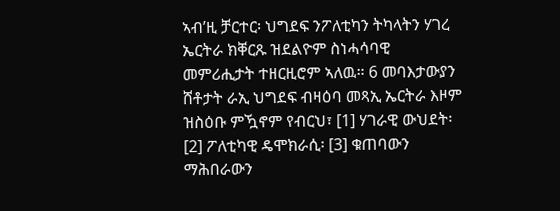ኣብ’ዚ ቻርተር፡ ህግደፍ ንፖለቲካን ትካላትን ሃገረ ኤርትራ ክቐርጹ ዝደልዮም ስነሓሳባዊ መምሪሒታት ተዘርዚሮም ኣለዉ። 6 መባእታውያን ሸቶታት ራኢ ህግደፍ ብዛዕባ መጻኢ ኤርትራ እዞም ዝስዕቡ ምዃኖም የብርህ፣ [1] ሃገራዊ ውህደት፡ [2] ፖለቲካዊ ዴሞክራሲ፡ [3] ቁጠባውን ማሕበራውን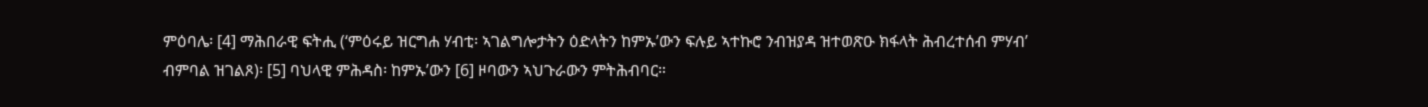ምዕባሌ፡ [4] ማሕበራዊ ፍትሒ (‘ምዕሩይ ዝርግሐ ሃብቲ፡ ኣገልግሎታትን ዕድላትን ከምኡ’ውን ፍሉይ ኣተኩሮ ንብዝያዳ ዝተወጽዑ ክፋላት ሕብረተሰብ ምሃብ’ ብምባል ዝገልጾ)፡ [5] ባህላዊ ምሕዳስ፡ ከምኡ’ውን [6] ዞባውን ኣህጉራውን ምትሕብባር።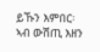ይኹን እምበር፡ ኣብ ውሽጢ እዘን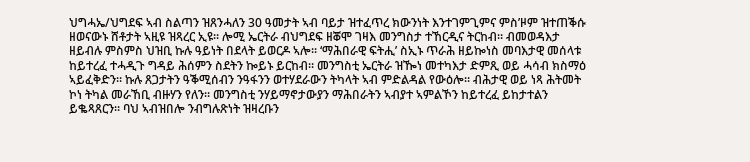ህግሓኤ/ህግደፍ ኣብ ስልጣን ዝጸንሓለን 30 ዓመታት ኣብ ባይታ ዝተፈጥረ ክውንነት እንተገምጊምና ምስ’ዞም ዝተጠቕሱ ዘወናውኑ ሸቶታት ኣዚዩ ዝጻረር ኢዩ። ሎሚ ኤርትራ ብህግደፍ ዘቖሞ ገዛእ መንግስታ ተኸርዲና ትርከብ። ብመወዳእታ ዘይብሉ ምስምስ ህዝቢ ኩሉ ዓይነት በደላት ይወርዶ ኣሎ። ‘ማሕበራዊ ፍትሒ’ ስኢኑ ጥራሕ ዘይኰነስ መባእታዊ መሰላቱ ከይተረፈ ተሓዲጉ ግዳይ ሕሰምን ስደትን ኰይኑ ይርከብ። መንግስቲ ኤርትራ ዝዀነ መተካእታ ድምጺ ወይ ሓሳብ ክስማዕ ኣይፈቅድን። ኩሉ ጸጋታትን ዓቕሚሰብን ንዓፋንን ወተሃደራውን ትካላት ኣብ ምድልዳል የውዕሎ። ብሕታዊ ወይ ነጻ ሕትመት ኮነ ትካል መራኸቢ ብዙሃን የለን። መንግስቲ ንሃይማኖታውያን ማሕበራትን ኣብያተ ኣምልኾን ከይተረፈ ይከታተልን ይቈጻጸርን። ባህ ኣብዝበሎ ንብግሉጽነት ዝዛረቡን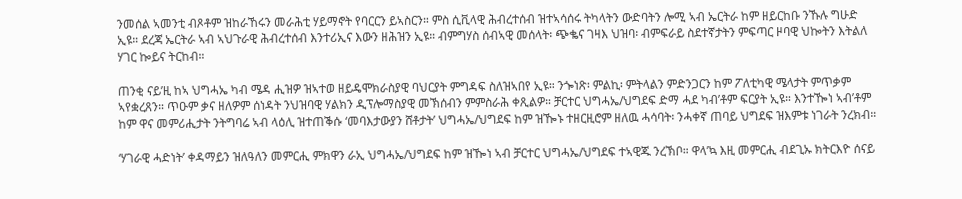ንመሰል ኣመንቲ ብጾቶም ዝከራኸሩን መራሕቲ ሃይማኖት የባርርን ይኣስርን። ምስ ሲቪላዊ ሕብረተሰብ ዝተኣሳሰሩ ትካላትን ውድባትን ሎሚ ኣብ ኤርትራ ከም ዘይርከቡ ንኹሉ ግሁድ ኢዩ። ደረጃ ኤርትራ ኣብ ኣህጉራዊ ሕብረተሰብ እንተሪኢና እውን ዘሕዝን ኢዩ። ብምግሃስ ሰብኣዊ መሰላት፡ ጭቈና ገዛእ ህዝባ፡ ብምፍራይ ስደተኛታትን ምፍጣር ዞባዊ ህኰትን እትልለ ሃገር ኰይና ትርከብ።

ጠንቂ ናይ’ዚ ከኣ ህግሓኤ ካብ ሜዳ ሒዝዎ ዝኣተወ ዘይዴሞክራስያዊ ባህርያት ምግዳፍ ስለዝኣበየ ኢዩ። ንጐነጽ፡ ምልኪ፡ ምትላልን ምድንጋርን ከም ፖለቲካዊ ሜላታት ምጥቃም ኣየቋረጸን። ጥዑም ቃና ዘለዎም ሰነዳት ንህዝባዊ ሃልክን ዲፕሎማስያዊ መኽሰብን ምምስራሕ ቀጺልዎ። ቻርተር ህግሓኤ/ህግደፍ ድማ ሓደ ካብ’ቶም ፍርያት ኢዩ። እንተዀነ ኣብ’ቶም ከም ዋና መምሪሒታት ንትግባሬ ኣብ ላዕሊ ዝተጠቕሱ ‘መባእታውያን ሸቶታት’ ህግሓኤ/ህግደፍ ከም ዝዀኑ ተዘርዚሮም ዘለዉ ሓሳባት፡ ንሓቀኛ ጠባይ ህግደፍ ዝእምቱ ነገራት ንረክብ።

‘ሃገራዊ ሓድነት’ ቀዳማይን ዝለዓለን መምርሒ ምክዋን ራኢ ህግሓኤ/ህግደፍ ከም ዝዀነ ኣብ ቻርተር ህግሓኤ/ህግደፍ ተኣዊጁ ንረኽቦ። ዋላ’ኳ እዚ መምርሒ ብደጊኡ ክትርእዮ ሰናይ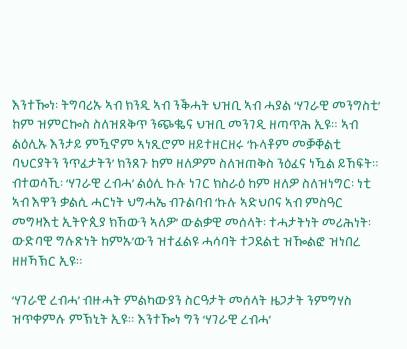እንተዀነ፡ ትግባሪኡ ኣብ ክንዲ ኣብ ንቕሓት ህዝቢ ኣብ ሓያል ‘ሃገራዊ መንግስቲ’ ከም ዝምርኰስ ስለዝጸቅጥ ንጭቈና ህዝቢ መንገዲ ዘጣጥሕ ኢዩ። ኣብ ልዕሊኡ እንታይ ምዃኖም ኣነጺሮም ዘይተዘርዘሩ ‘ኩላቶም መቓቐልቲ ባህርያትን ንጥፈታትን’ ክንጸጉ ከም ዘለዎም ስለዝጠቅስ ንዕፈና ነዃል ይኸፍት። ብተወሳኺ፡ ‘ሃገራዊ ረብሓ’ ልዕሊ ኩሉ ነገር ክስራዕ ከም ዘለዎ ስለዝነግር፡ ነቲ ኣብ እዋን ቃልሲ ሓርነት ህግሓኤ ብጉልባብ ‘ኩሉ ኣድህቦና ኣብ ምስዓር መግዛእቲ ኢትዮጲያ ክኸውን ኣለዎ’ ውልቃዊ መሰላት፡ ተሓታትነት መሪሕነት፡ ውድባዊ ግሉጽነት ከምኡ’ውን ዝተፈልዩ ሓሳባት ተጋደልቲ ዝዀልፎ ዝነበረ ዘዘኻኽር ኢዩ።

‘ሃገራዊ ረብሓ’ ብዙሓት ምልካውያን ስርዓታት መሰላት ዜጋታት ንምግሃስ ዝጥቀምሉ ምኽኒት ኢዩ። እንተዀነ ግን ‘ሃገራዊ ረብሓ’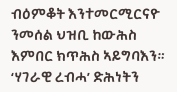ብዕምቆት እንተመርሚርናዮ ንመሰል ህዝቢ ከውሕስ እምበር ክጥሕስ ኣይግባእን። ‘ሃገራዊ ረብሓ’ ድሕነትን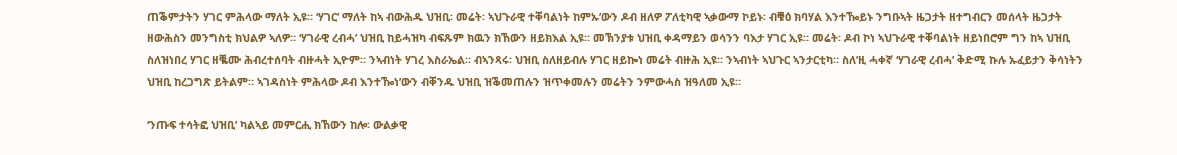ጠቕምታትን ሃገር ምሕላው ማለት ኢዩ። ‘ሃገር’ ማለት ከኣ ብውሕዱ ህዝቢ፡ መሬት፡ ኣህጉራዊ ተቐባልነት ከምኡ’ውን ዶብ ዘለዎ ፖለቲካዊ ኣቃውማ ኮይኑ፡ ብቑዕ ክባሃል እንተዀይኑ ንግቡኣት ዜጋታት ዘተግብርን መሰላት ዜጋታት ዘውሕስን መንግስቲ ክህልዎ ኣለዎ። ‘ሃገራዊ ረብሓ’ ህዝቢ ከይሓዝካ ብፍጹም ክዉን ክኸውን ዘይክእል ኢዩ። መኽንያቱ ህዝቢ ቀዳማይን ወሳንን ባእታ ሃገር ኢዩ። መሬት፡ ዶብ ኮነ ኣህጉራዊ ተቐባልነት ዘይነበሮም ግን ከኣ ህዝቢ ስለዝነበረ ሃገር ዘቘሙ ሕብረተሰባት ብዙሓት ኢዮም። ንኣብነት ሃገረ እስራኤል። ብኣንጻሩ፡ ህዝቢ ስለዘይብሉ ሃገር ዘይኰነ መሬት ብዙሕ ኢዩ። ንኣብነት ኣህጉር ኣንታርቲካ። ስለ’ዚ ሓቀኛ ‘ሃገራዊ ረብሓ’ ቅድሚ ኩሉ ኡፈይታን ቅሳነትን ህዝቢ ከረጋግጽ ይትልም። ኣገዳስነት ምሕላው ዶብ እንተዀነ’ውን ብቐንዱ ህዝቢ ዝቕመጠሉን ዝጥቀመሉን መሬትን ንምውሓስ ዝዓለመ ኢዩ።

‘ንጡፍ ተሳትፎ ህዝቢ’ ካልኣይ መምርሒ ክኸውን ከሎ፡ ውልቃዊ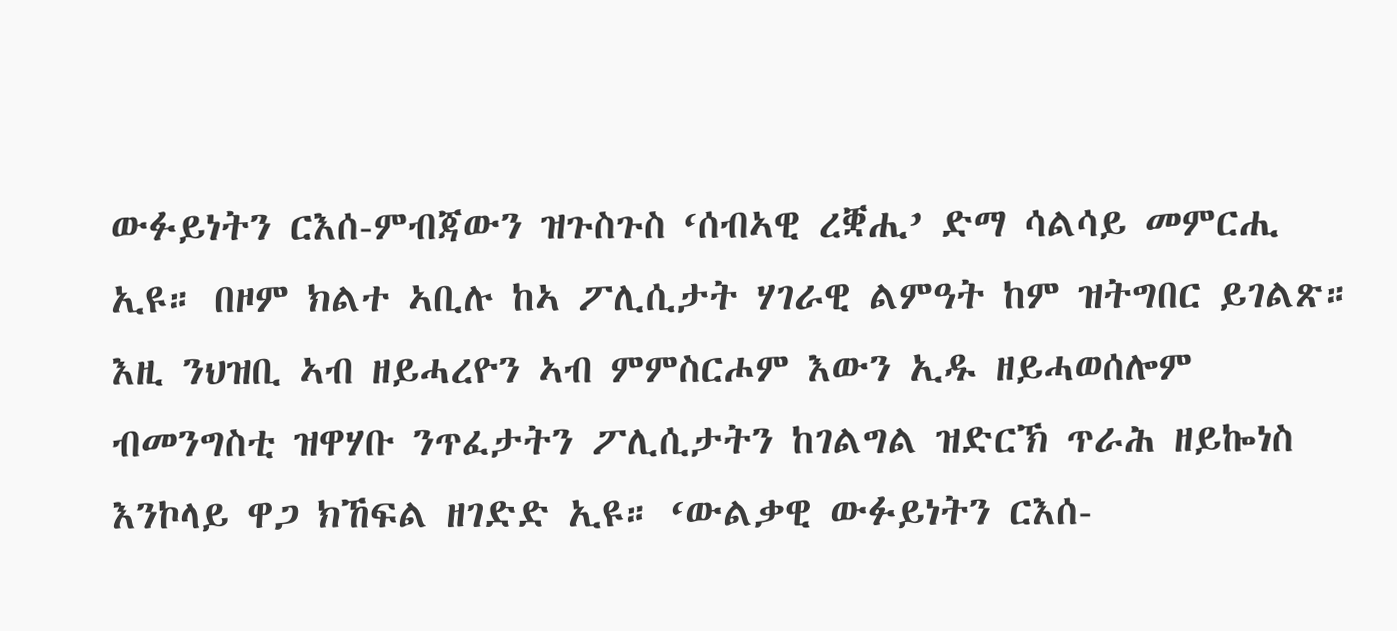ውፉይነትን ርእሰ-ምብጃውን ዝጉስጉስ ‘ሰብኣዊ ረቛሒ’ ድማ ሳልሳይ መምርሒ ኢዩ። በዞም ክልተ ኣቢሉ ከኣ ፖሊሲታት ሃገራዊ ልምዓት ከም ዝትግበር ይገልጽ። እዚ ንህዝቢ ኣብ ዘይሓረዮን ኣብ ምምስርሖም እውን ኢዱ ዘይሓወሰሎም ብመንግስቲ ዝዋሃቡ ንጥፈታትን ፖሊሲታትን ከገልግል ዝድርኽ ጥራሕ ዘይኰነስ እንኮላይ ዋጋ ክኸፍል ዘገድድ ኢዩ። ‘ውልቃዊ ውፉይነትን ርእሰ-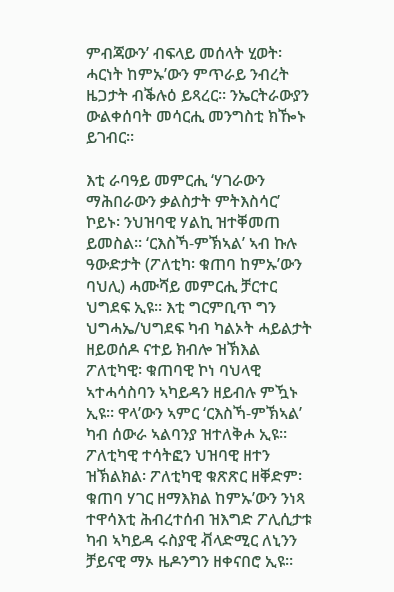ምብጃውን’ ብፍላይ መሰላት ሂወት፡ ሓርነት ከምኡ’ውን ምጥራይ ንብረት ዜጋታት ብቕሉዕ ይጻረር። ንኤርትራውያን ውልቀሰባት መሳርሒ መንግስቲ ክዀኑ ይገብር።

እቲ ራባዓይ መምርሒ ‘ሃገራውን ማሕበራውን ቃልስታት ምትእስሳር’ ኮይኑ፡ ንህዝባዊ ሃልኪ ዝተቐመጠ ይመስል። ‘ርእስኻ-ምኽኣል’ ኣብ ኩሉ ዓውድታት (ፖለቲካ፡ ቁጠባ ከምኡ’ውን ባህሊ) ሓሙሻይ መምርሒ ቻርተር ህግደፍ ኢዩ። እቲ ግርምቢጥ ግን ህግሓኤ/ህግደፍ ካብ ካልኦት ሓይልታት ዘይወሰዶ ናተይ ክብሎ ዝኽእል ፖለቲካዊ፡ ቁጠባዊ ኮነ ባህላዊ ኣተሓሳስባን ኣካይዳን ዘይብሉ ምዃኑ ኢዩ። ዋላ’ውን ኣምር ‘ርእስኻ-ምኽኣል’ ካብ ሰውራ ኣልባንያ ዝተለቅሖ ኢዩ። ፖለቲካዊ ተሳትፎን ህዝባዊ ዘተን ዝኽልክል፡ ፖለቲካዊ ቁጽጽር ዘቐድም፡ ቁጠባ ሃገር ዘማእክል ከምኡ’ውን ንነጻ ተዋሳእቲ ሕብረተሰብ ዝእግድ ፖሊሲታቱ ካብ ኣካይዳ ሩስያዊ ቭላድሚር ለኒንን ቻይናዊ ማኦ ዜዶንግን ዘቀናበሮ ኢዩ።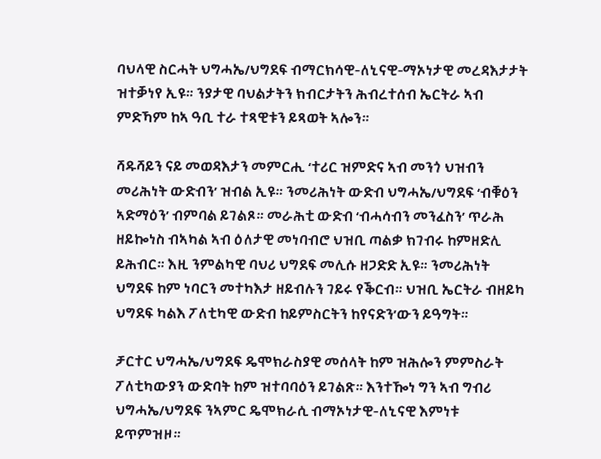ባህላዊ ስርሓት ህግሓኤ/ህግደፍ ብማርክሳዊ-ለኒናዊ-ማኦነታዊ መረዳእታታት ዝተቓነየ ኢዩ። ንያታዊ ባህልታትን ክብርታትን ሕብረተሰብ ኤርትራ ኣብ ምድኻም ከኣ ዓቢ ተራ ተጻዊቱን ይጻወት ኣሎን።

ሻዱሻይን ናይ መወዳእታን መምርሒ ‘ተሪር ዝምድና ኣብ መንጎ ህዝብን መሪሕነት ውድብን’ ዝብል ኢዩ። ንመሪሕነት ውድብ ህግሓኤ/ህግደፍ ‘ብቑዕን ኣድማዕን’ ብምባል ይገልጾ። መራሕቲ ውድብ ‘ብሓሳብን መንፈስን’ ጥራሕ ዘይኰነስ ብኣካል ኣብ ዕለታዊ መነባብሮ ህዝቢ ጣልቃ ክገብሩ ከምዘድሊ ይሕብር። እዚ ንምልካዊ ባህሪ ህግደፍ መሊሱ ዘጋድድ ኢዩ። ንመሪሕነት ህግደፍ ከም ነባርን መተካእታ ዘይብሉን ገይሩ የቕርብ። ህዝቢ ኤርትራ ብዘይካ ህግደፍ ካልእ ፖለቲካዊ ውድብ ከይምስርትን ከየናድን’ውን ይዓግት።

ቻርተር ህግሓኤ/ህግደፍ ዴሞክራስያዊ መሰላት ከም ዝሕሎን ምምስራት ፖለቲካውያን ውድባት ከም ዝተባባዕን ይገልጽ። እንተዀነ ግን ኣብ ግብሪ ህግሓኤ/ህግደፍ ንኣምር ዴሞክራሲ ብማኦነታዊ-ለኒናዊ እምነቱ ይጥምዝዞ።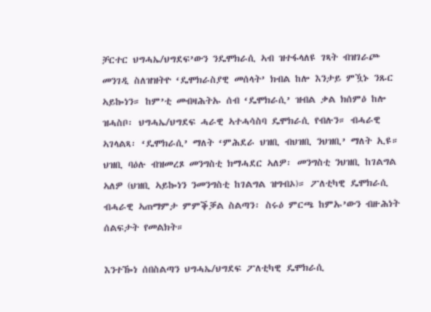ቻርተር ህግሓኤ/ህግደፍ’ውን ንዴሞክራሲ ኣብ ዝተፋላለዩ ገጻት ብዝገራጮ መንገዲ ስለዝዝትዮ ‘ዴሞክራስያዊ መሰላት’ ክብል ከሎ እንታይ ምዃኑ ንጹር ኣይኰነን። ከም’ቲ መብዛሕትኡ ሰብ ‘ዴሞክራሲ’ ዝብል ቃል ክሰምዕ ከሎ ዝሓስቦ፡ ህግሓኤ/ህግደፍ ሓራዊ ኣተሓሳስባ ዴሞክራሲ የብሉን። ብሓራዊ ኣገላልጻ፡ ‘ዴሞክራሲ’ ማለት ‘ምሕደራ ህዝቢ ብህዝቢ ንህዝቢ’ ማለት ኢዩ። ህዝቢ ባዕሉ ብዝመረጾ መንግስቲ ክማሓደር ኣለዎ፡ መንግስቲ ንህዝቢ ከገልግል ኣለዎ (ህዝቢ ኣይኰነን ንመንግስቲ ከገልግል ዝግብኦ)። ፖለቲካዊ ዴሞክራሲ ብሓራዊ ኣጠማምታ ምምቕቓል ስልጣን፡ ስሩዕ ምርጫ ከምኡ’ውን ብዙሕነት ሰልፍታት የመልክት።

እንተዀነ ሰበስልጣን ህግሓኤ/ህግደፍ ፖለቲካዊ ዴሞክራሲ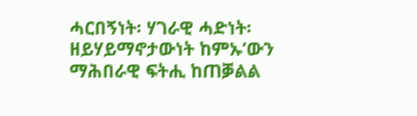ሓርበኝነት፡ ሃገራዊ ሓድነት፡ ዘይሃይማኖታውነት ከምኡ’ውን ማሕበራዊ ፍትሒ ከጠቓልል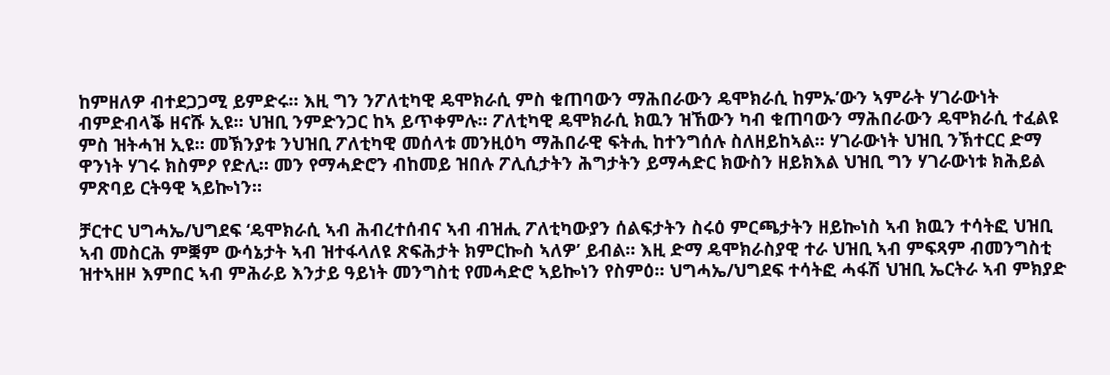ከምዘለዎ ብተደጋጋሚ ይምድሩ። እዚ ግን ንፖለቲካዊ ዴሞክራሲ ምስ ቁጠባውን ማሕበራውን ዴሞክራሲ ከምኡ’ውን ኣምራት ሃገራውነት ብምድብላቕ ዘናሹ ኢዩ። ህዝቢ ንምድንጋር ከኣ ይጥቀምሉ። ፖለቲካዊ ዴሞክራሲ ክዉን ዝኸውን ካብ ቁጠባውን ማሕበራውን ዴሞክራሲ ተፈልዩ ምስ ዝትሓዝ ኢዩ። መኽንያቱ ንህዝቢ ፖለቲካዊ መሰላቱ መንዚዕካ ማሕበራዊ ፍትሒ ከተንግሰሉ ስለዘይከኣል። ሃገራውነት ህዝቢ ንኽተርር ድማ ዋንነት ሃገሩ ክስምዖ የድሊ። መን የማሓድሮን ብከመይ ዝበሉ ፖሊሲታትን ሕግታትን ይማሓድር ክውስን ዘይክእል ህዝቢ ግን ሃገራውነቱ ክሕይል ምጽባይ ርትዓዊ ኣይኰነን።

ቻርተር ህግሓኤ/ህግደፍ ‘ዴሞክራሲ ኣብ ሕብረተሰብና ኣብ ብዝሒ ፖለቲካውያን ሰልፍታትን ስሩዕ ምርጫታትን ዘይኰነስ ኣብ ክዉን ተሳትፎ ህዝቢ ኣብ መስርሕ ምቛም ውሳኔታት ኣብ ዝተፋላለዩ ጽፍሕታት ክምርኰስ ኣለዎ’ ይብል። እዚ ድማ ዴሞክራስያዊ ተራ ህዝቢ ኣብ ምፍጻም ብመንግስቲ ዝተኣዘዞ እምበር ኣብ ምሕራይ እንታይ ዓይነት መንግስቲ የመሓድሮ ኣይኰነን የስምዕ። ህግሓኤ/ህግደፍ ተሳትፎ ሓፋሽ ህዝቢ ኤርትራ ኣብ ምክያድ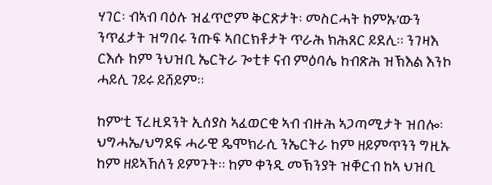ሃገር፡ ብኣብ ባዕሉ ዝፈጥሮም ቅርጽታት፡ መስርሓት ከምኡ’ውን ንጥፈታት ዝግበሩ ንጡፍ ኣበርክቶታት ጥራሕ ክሕጸር ይደሊ። ንገዛእ ርእሱ ከም ንህዝቢ ኤርትራ ጐቲቱ ናብ ምዕባሌ ከብጽሕ ዝኽእል እንኮ ሓይሊ ገይሩ ይሸይም።

ከም’ቲ ፕረዚደንት ኢሰያስ ኣፈወርቂ ኣብ ብዙሕ ኣጋጣሚታት ዝበሎ፡ ህግሓኤ/ህግደፍ ሓራዊ ዴሞክራሲ ንኤርትራ ከም ዘይምጥንን ግዚኡ ከም ዘይኣኸለን ይምጉት። ከም ቀንዲ መኽንያት ዝቐርብ ከኣ ህዝቢ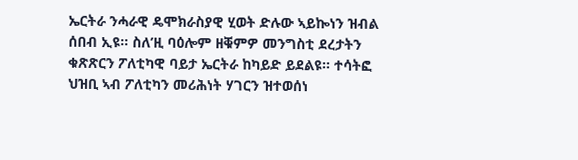ኤርትራ ንሓራዊ ዴሞክራስያዊ ሂወት ድሉው ኣይኰነን ዝብል ሰበብ ኢዩ። ስለ’ዚ ባዕሎም ዘቑምዎ መንግስቲ ደረታትን ቁጽጽርን ፖለቲካዊ ባይታ ኤርትራ ከካይድ ይደልዩ። ተሳትፎ ህዝቢ ኣብ ፖለቲካን መሪሕነት ሃገርን ዝተወሰነ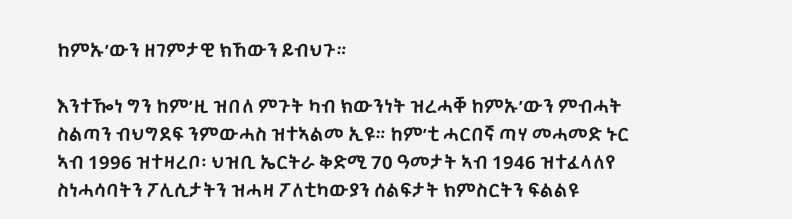ከምኡ’ውን ዘገምታዊ ክኸውን ይብህጉ።

እንተዀነ ግን ከም’ዚ ዝበለ ምጉት ካብ ክውንነት ዝረሓቐ ከምኡ’ውን ምብሓት ስልጣን ብህግደፍ ንምውሓስ ዝተኣልመ ኢዩ። ከም’ቲ ሓርበኛ ጣሃ መሓመድ ኑር ኣብ 1996 ዝተዛረቦ፡ ህዝቢ ኤርትራ ቅድሚ 70 ዓመታት ኣብ 1946 ዝተፈላለየ ስነሓሳባትን ፖሊሲታትን ዝሓዛ ፖለቲካውያን ሰልፍታት ክምስርትን ፍልልዩ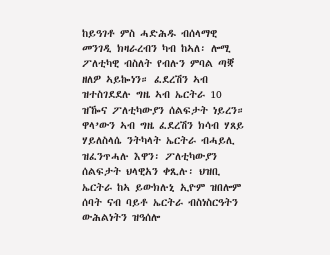ከይዓገቶ ምስ ሓድሕዱ ብሰላማዊ መንገዲ ክዛራረብን ካብ ከኣለ፡ ሎሚ ፖለቲካዊ ብስለት የብሉን ምባል ጣቛ ዘለዎ ኣይኰነን። ፈደረሽን ኣብ ዝተስገደደሉ ግዜ ኣብ ኤርትራ 10 ዝዀና ፖለቲካውያን ሰልፍታት ነይረን። ዋላ’ውን ኣብ ግዜ ፈደረሽን ክሳብ ሃጸይ ሃይለስላሴ ንትካላት ኤርትራ ብሓይሊ ዝፈንጥሓሉ እዋን፡ ፖለቲካውያን ሰልፍታት ህላዊአን ቀጺሉ፡ ህዝቢ ኤርትራ ከኣ ይውክሉኒ ኢዮም ዝበሎም ሰባት ናብ ባይቶ ኤርትራ ብስነስርዓትን ውሕልነትን ዝዓሰሎ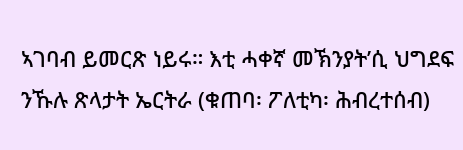ኣገባብ ይመርጽ ነይሩ። እቲ ሓቀኛ መኽንያት’ሲ ህግደፍ ንኹሉ ጽላታት ኤርትራ (ቁጠባ፡ ፖለቲካ፡ ሕብረተሰብ)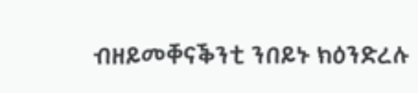ብዘይመቐናቕንቲ ንበይኑ ክዕንድረሉ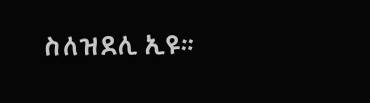ስለዝደሊ ኢዩ።